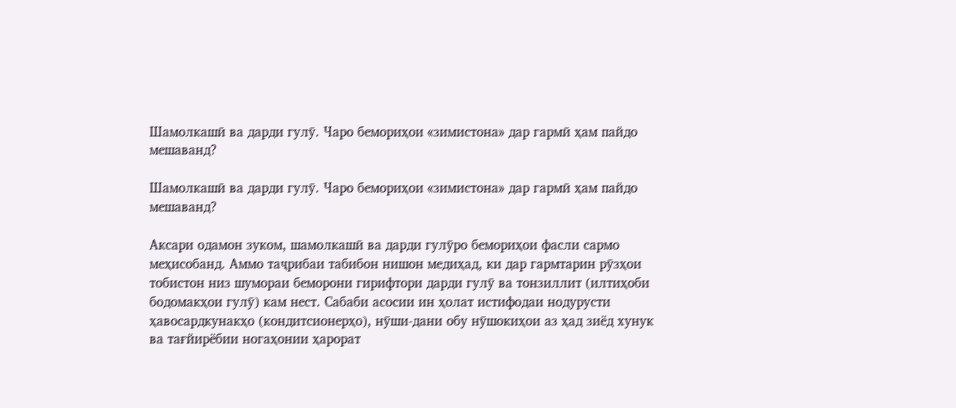Шамолкашӣ ва дарди гулӯ. Чаро бемориҳои «зимистона» дар гармӣ ҳам пайдо мешаванд?

Шамолкашӣ ва дарди гулӯ. Чаро бемориҳои «зимистона» дар гармӣ ҳам пайдо мешаванд?

Аксари одамон зуком, шамолкашӣ ва дарди гулӯро бемориҳои фасли сармо меҳисобанд. Аммо таҷрибаи табибон нишон медиҳад, ки дар гармтарин рӯзҳои тобистон низ шумораи беморони гирифтори дарди гулӯ ва тонзиллит (илтиҳоби бодомакҳои гулӯ) кам нест. Сабаби асосии ин ҳолат истифодаи нодурусти ҳавосардкунакҳо (кондитсионерҳо), нӯши-дани обу нӯшокиҳои аз ҳад зиёд хунук ва тағйирёбии ногаҳонии ҳарорат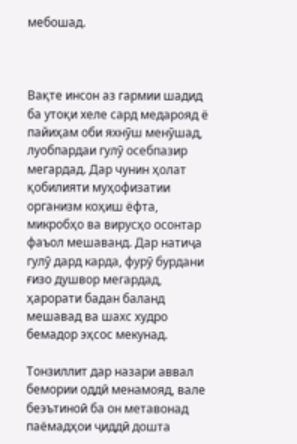мебошад.



Вақте инсон аз гармии шадид ба утоқи хеле сард медарояд ё пайиҳам оби яхнӯш менӯшад, луобпардаи гулӯ осебпазир мегардад. Дар чунин ҳолат қобилияти муҳофизатии организм коҳиш ёфта, микробҳо ва вирусҳо осонтар фаъол мешаванд. Дар натиҷа гулӯ дард карда, фурӯ бурдани ғизо душвор мегардад, ҳарорати бадан баланд мешавад ва шахс худро бемадор эҳсос мекунад.

Тонзиллит дар назари аввал бемории оддӣ менамояд, вале беэътиноӣ ба он метавонад паёмадҳои ҷиддӣ дошта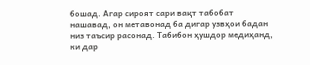бошад. Агар сироят сари вақт табобат нашавад, он метавонад ба дигар узвҳои бадан низ таъсир расонад. Табибон ҳушдор медиҳанд, ки дар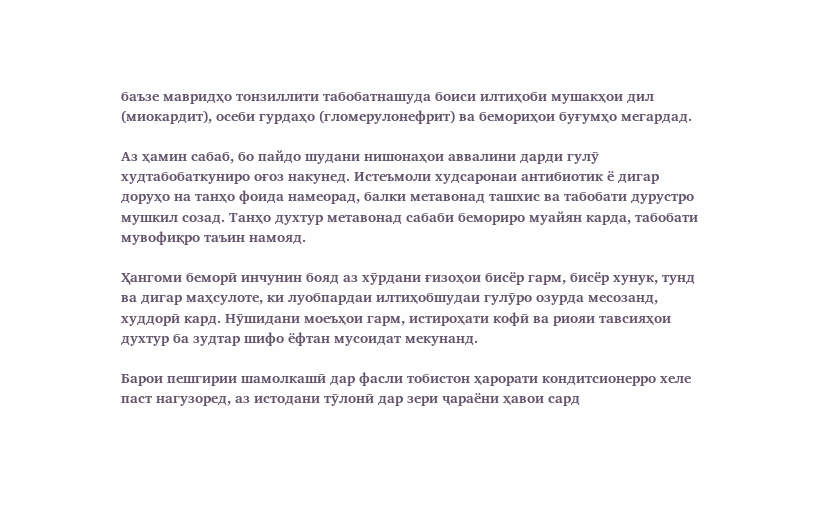баъзе мавридҳо тонзиллити табобатнашуда боиси илтиҳоби мушакҳои дил (миокардит), осеби гурдаҳо (гломерулонефрит) ва бемориҳои буғумҳо мегардад.

Аз ҳамин сабаб, бо пайдо шудани нишонаҳои аввалини дарди гулӯ худтабобаткуниро оғоз накунед. Истеъмоли худсаронаи антибиотик ё дигар доруҳо на танҳо фоида намеорад, балки метавонад ташхис ва табобати дурустро мушкил созад. Танҳо духтур метавонад сабаби бемориро муайян карда, табобати мувофиқро таъин намояд.

Ҳангоми беморӣ инчунин бояд аз хӯрдани ғизоҳои бисёр гарм, бисёр хунук, тунд ва дигар маҳсулоте, ки луобпардаи илтиҳобшудаи гулӯро озурда месозанд, худдорӣ кард. Нӯшидани моеъҳои гарм, истироҳати кофӣ ва риояи тавсияҳои духтур ба зудтар шифо ёфтан мусоидат мекунанд.

Барои пешгирии шамолкашӣ дар фасли тобистон ҳарорати кондитсионерро хеле паст нагузоред, аз истодани тӯлонӣ дар зери ҷараёни ҳавои сард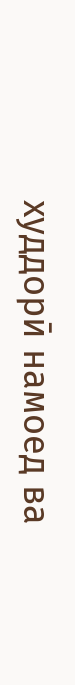худдорӣ намоед ва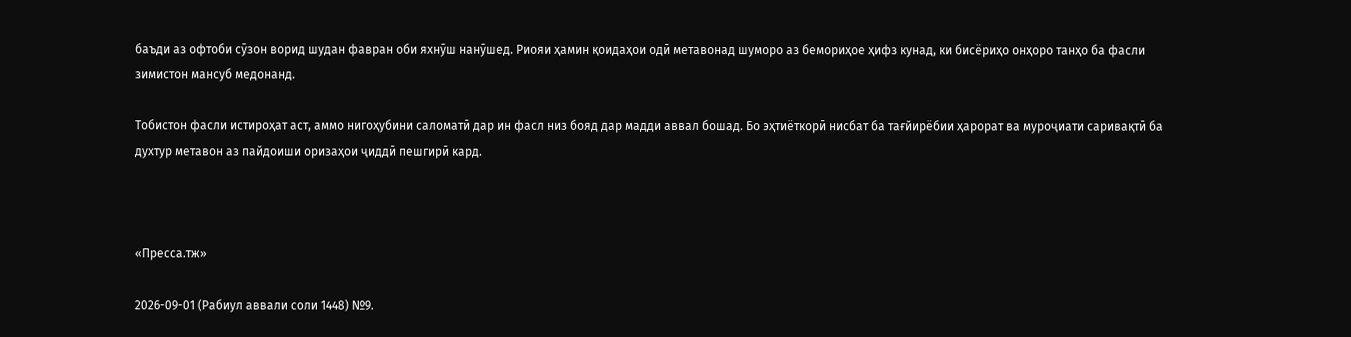баъди аз офтоби сӯзон ворид шудан фавран оби яхнӯш нанӯшед. Риояи ҳамин қоидаҳои одӣ метавонад шуморо аз бемориҳое ҳифз кунад, ки бисёриҳо онҳоро танҳо ба фасли зимистон мансуб медонанд.

Тобистон фасли истироҳат аст, аммо нигоҳубини саломатӣ дар ин фасл низ бояд дар мадди аввал бошад. Бо эҳтиёткорӣ нисбат ба тағйирёбии ҳарорат ва муроҷиати саривақтӣ ба духтур метавон аз пайдоиши оризаҳои ҷиддӣ пешгирӣ кард.



«Пресса.тж»

2026-09-01 (Рабиул аввали соли 1448) №9.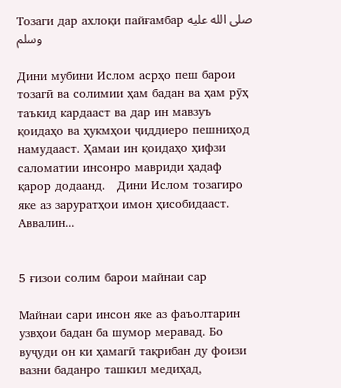Тозаги дар ахлоқи пайғамбар صلى الله عليه وسلم

Дини мубини Ислом асрҳо пеш барои тозагӣ ва солимии ҳам бадан ва ҳам рӯҳ таъкид кардааст ва дар ин мавзуъ қоидаҳо ва ҳукмҳои ҷиддиеро пешниҳод намудааст. Ҳамаи ин қоидаҳо ҳифзи саломатии инсонро мавриди ҳадаф қарор додаанд.   Дини Ислом тозагиро яке аз заруратҳои имон ҳисобидааст. Аввалин...


5 ғизои солим барои майнаи сар

Майнаи сари инсон яке аз фаъолтарин узвҳои бадан ба шумор меравад. Бо вуҷуди он ки ҳамагӣ тақрибан ду фоизи вазни баданро ташкил медиҳад,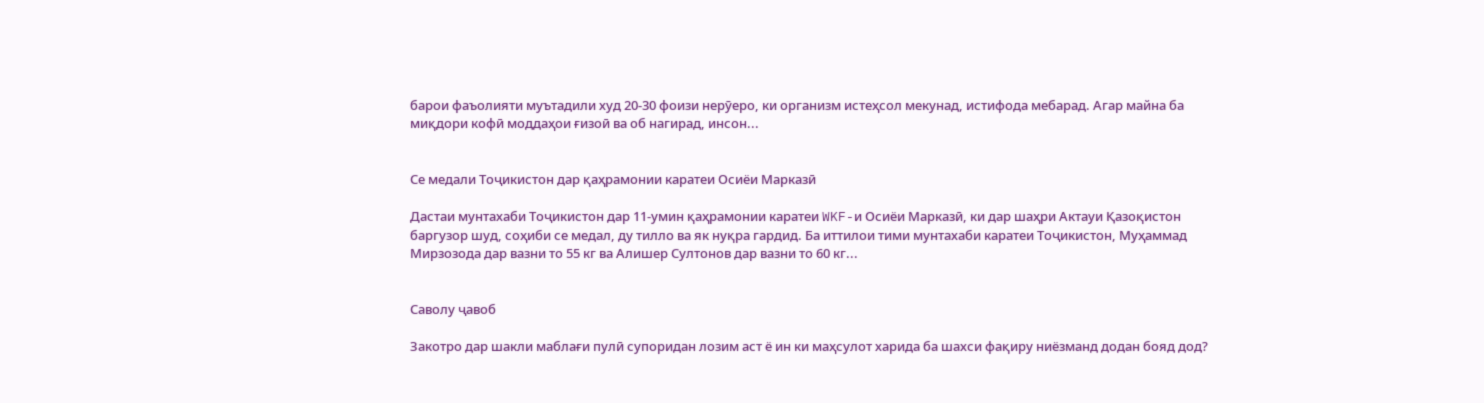барои фаъолияти муътадили худ 20-30 фоизи нерӯеро, ки организм истеҳсол мекунад, истифода мебарад. Агар майна ба миқдори кофӣ моддаҳои ғизоӣ ва об нагирад, инсон...


Се медали Тоҷикистон дар қаҳрамонии каратеи Осиёи Марказӣ

Дастаи мунтахаби Тоҷикистон дар 11-умин қаҳрамонии каратеи WKF-и Осиёи Марказӣ, ки дар шаҳри Актауи Қазоқистон баргузор шуд, соҳиби се медал, ду тилло ва як нуқра гардид. Ба иттилои тими мунтахаби каратеи Тоҷикистон, Муҳаммад Мирзозода дар вазни то 55 кг ва Алишер Султонов дар вазни то 60 кг...


Саволу ҷавоб

Закотро дар шакли маблағи пулӣ супоридан лозим аст ё ин ки маҳсулот харида ба шахси фақиру ниёзманд додан бояд дод?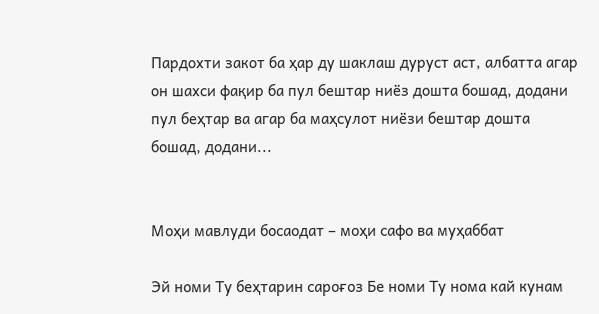Пардохти закот ба ҳар ду шаклаш дуруст аст, албатта агар он шахси фақир ба пул бештар ниёз дошта бошад, додани пул беҳтар ва агар ба маҳсулот ниёзи бештар дошта бошад, додани...


Моҳи мавлуди босаодат – моҳи сафо ва муҳаббат

Эй номи Ту беҳтарин сароғоз Бе номи Ту нома кай кунам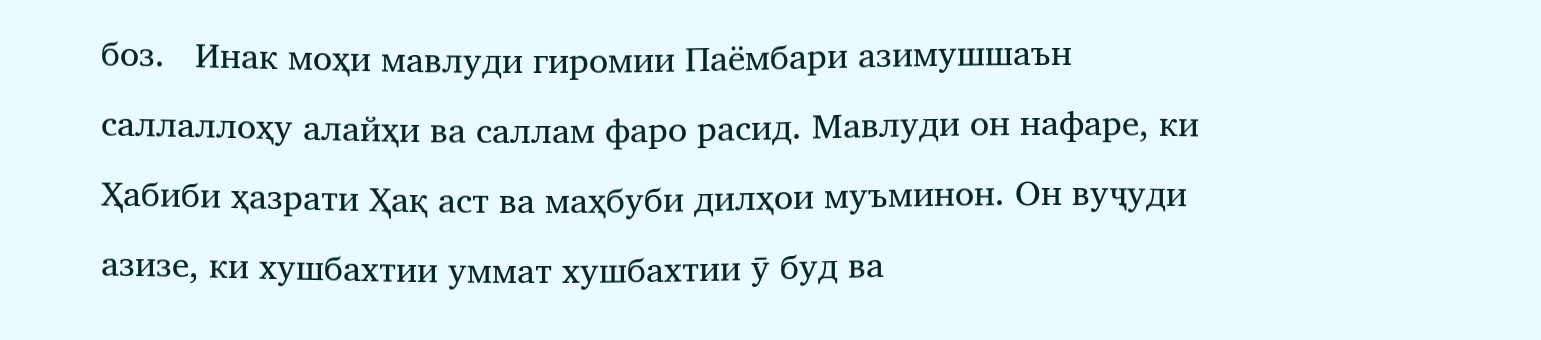боз.   Инак моҳи мавлуди гиромии Паёмбари азимушшаън саллаллоҳу алайҳи ва саллам фаро расид. Мавлуди он нафаре, ки Ҳабиби ҳазрати Ҳақ аст ва маҳбуби дилҳои муъминон. Он вуҷуди азизе, ки хушбахтии уммат хушбахтии ӯ буд ва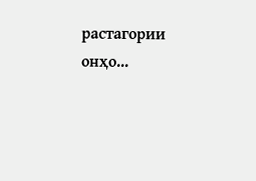растагории онҳо...